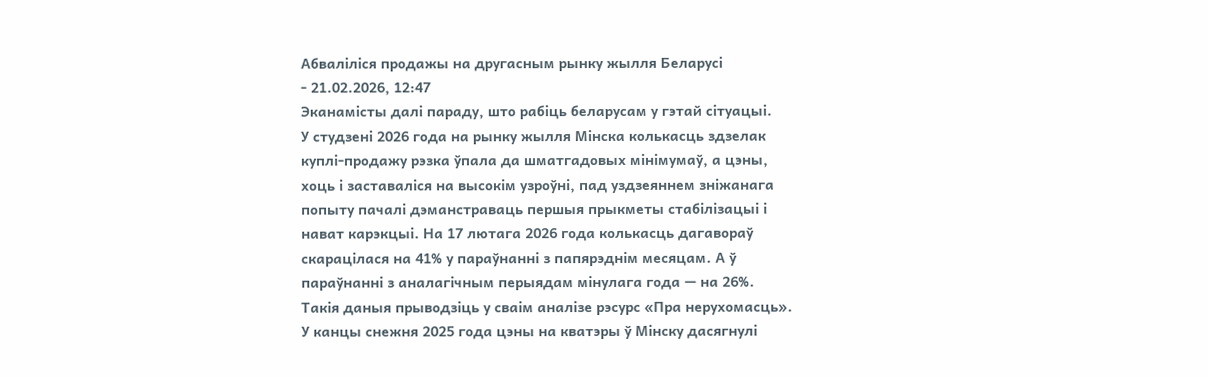Абваліліся продажы на другасным рынку жылля Беларусі
- 21.02.2026, 12:47
Эканамісты далі параду, што рабіць беларусам у гэтай сітуацыі.
У студзені 2026 года на рынку жылля Мінска колькасць здзелак куплі‑продажу рэзка ўпала да шматгадовых мінімумаў, а цэны, хоць і заставаліся на высокім узроўні, пад уздзеяннем зніжанага попыту пачалі дэманстраваць першыя прыкметы стабілізацыі і нават карэкцыі. На 17 лютага 2026 года колькасць дагавораў скарацілася на 41% у параўнанні з папярэднім месяцам. А ў параўнанні з аналагічным перыядам мінулага года — на 26%. Такія даныя прыводзіць у сваім аналізе рэсурс «Пра нерухомасць».
У канцы снежня 2025 года цэны на кватэры ў Мінску дасягнулі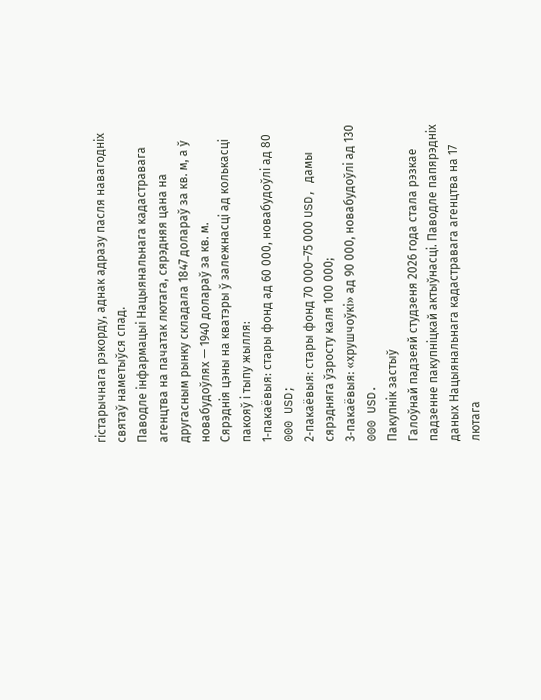гістарычнага рэкорду, аднак адразу пасля навагодніх святаў наметыўся спад.
Паводле інфармацыі Нацыянальнага кадастравага агенцтва на пачатак лютага, сярэдняя цана на другасным рынку складала 1847 долараў за кв. м, а ў новабудоўлях — 1940 долараў за кв. м.
Сярэднія цэны на кватэры ў залежнасці ад колькасці пакояў і тыпу жылля:
1‑пакаёвыя: стары фонд ад 60 000, новабудоўлі ад 80 000 USD;
2‑пакаёвыя: стары фонд 70 000–75 000 USD, дамы сярэдняга ўзросту каля 100 000;
3‑пакаёвыя: «хрушчоўкі» ад 90 000, новабудоўлі ад 130 000 USD.
Пакупнік застыў
Галоўнай падзеяй студзеня 2026 года стала рэзкае падзенне пакупніцкай актыўнасці. Паводле папярэдніх даных Нацыянальнага кадастравага агенцтва на 17 лютага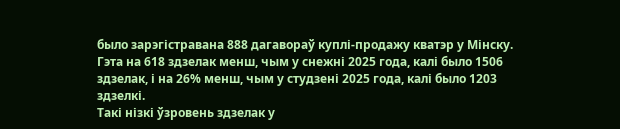было зарэгістравана 888 дагавораў куплі‑продажу кватэр у Мінску.
Гэта на 618 здзелак менш, чым у снежні 2025 года, калі было 1506 здзелак, і на 26% менш, чым у студзені 2025 года, калі было 1203 здзелкі.
Такі нізкі ўзровень здзелак у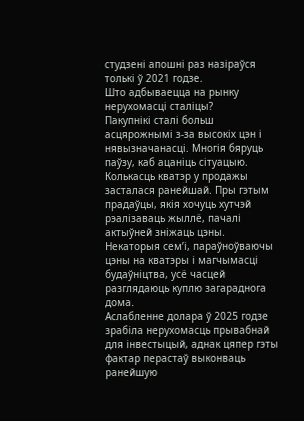студзені апошні раз назіраўся толькі ў 2021 годзе.
Што адбываецца на рынку нерухомасці сталіцы?
Пакупнікі сталі больш асцярожнымі з‑за высокіх цэн і нявызначанасці. Многія бяруць паўзу, каб ацаніць сітуацыю. Колькасць кватэр у продажы засталася ранейшай. Пры гэтым прадаўцы, якія хочуць хутчэй рэалізаваць жыллё, пачалі актыўней зніжаць цэны.
Некаторыя сем’і, параўноўваючы цэны на кватэры і магчымасці будаўніцтва, усё часцей разглядаюць куплю загараднога дома.
Аслабленне долара ў 2025 годзе зрабіла нерухомасць прывабнай для інвестыцый, аднак цяпер гэты фактар перастаў выконваць ранейшую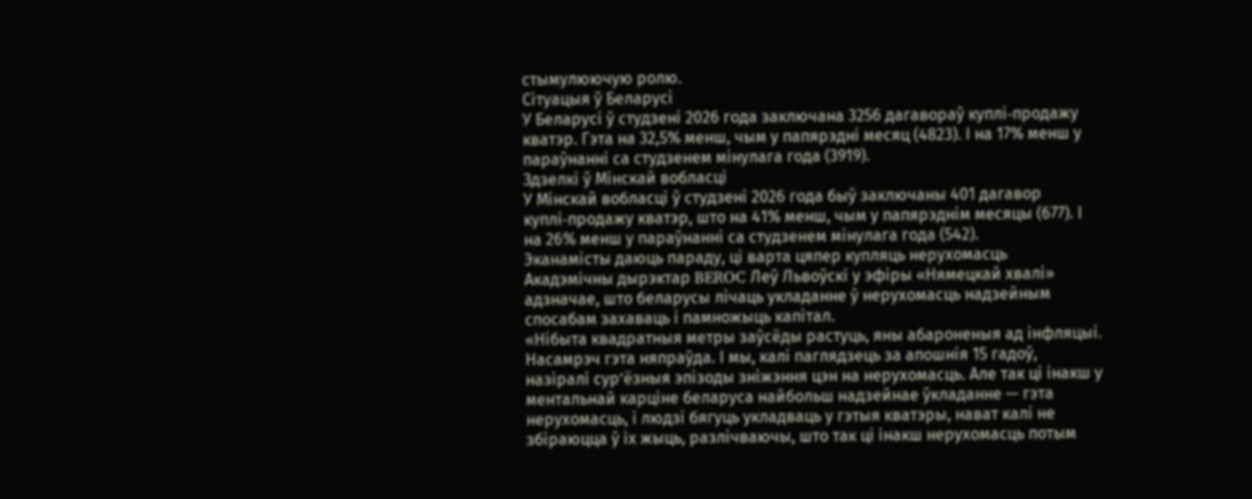стымулюючую ролю.
Сітуацыя ў Беларусі
У Беларусі ў студзені 2026 года заключана 3256 дагавораў куплі‑продажу кватэр. Гэта на 32,5% менш, чым у папярэдні месяц (4823). І на 17% менш у параўнанні са студзенем мінулага года (3919).
Здзелкі ў Мінскай вобласці
У Мінскай вобласці ў студзені 2026 года быў заключаны 401 дагавор куплі‑продажу кватэр, што на 41% менш, чым у папярэднім месяцы (677). І на 26% менш у параўнанні са студзенем мінулага года (542).
Эканамісты даюць параду, ці варта цяпер купляць нерухомасць
Акадэмічны дырэктар BEROC Леў Львоўскі у эфіры «Нямецкай хвалі» адзначае, што беларусы лічаць укладанне ў нерухомасць надзейным спосабам захаваць і памножыць капітал.
«Нібыта квадратныя метры заўсёды растуць, яны абароненыя ад інфляцыі. Насамрэч гэта няпраўда. І мы, калі паглядзець за апошнія 15 гадоў, назіралі сур’ёзныя эпізоды зніжэння цэн на нерухомасць. Але так ці інакш у ментальнай карціне беларуса найбольш надзейнае ўкладанне — гэта нерухомасць, і людзі бягуць укладваць у гэтыя кватэры, нават калі не збіраюцца ў іх жыць, разлічваючы, што так ці інакш нерухомасць потым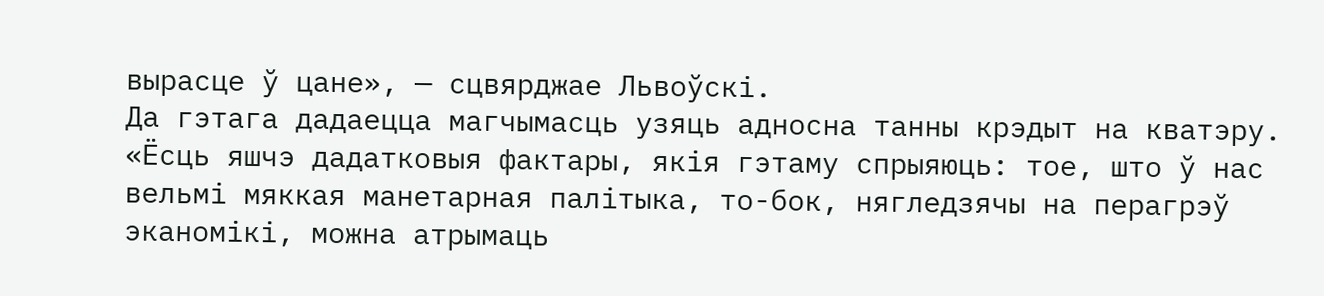вырасце ў цане», — сцвярджае Львоўскі.
Да гэтага дадаецца магчымасць узяць адносна танны крэдыт на кватэру.
«Ёсць яшчэ дадатковыя фактары, якія гэтаму спрыяюць: тое, што ў нас вельмі мяккая манетарная палітыка, то-бок, нягледзячы на перагрэў эканомікі, можна атрымаць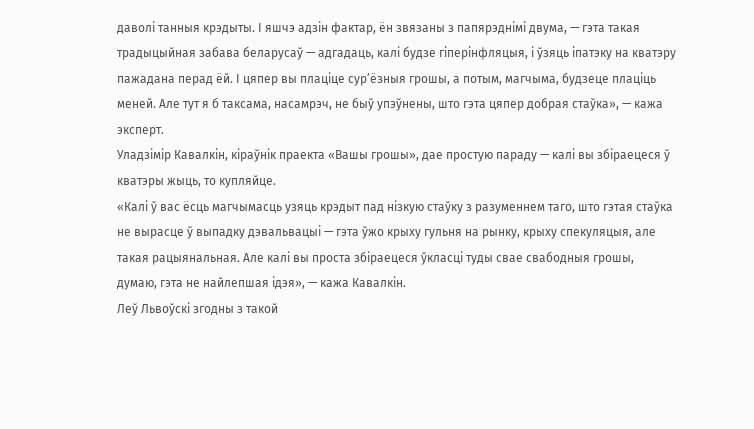даволі танныя крэдыты. І яшчэ адзін фактар, ён звязаны з папярэднімі двума, — гэта такая традыцыйная забава беларусаў — адгадаць, калі будзе гіперінфляцыя, і ўзяць іпатэку на кватэру пажадана перад ёй. І цяпер вы плаціце сур’ёзныя грошы, а потым, магчыма, будзеце плаціць меней. Але тут я б таксама, насамрэч, не быў упэўнены, што гэта цяпер добрая стаўка», — кажа эксперт.
Уладзімір Кавалкін, кіраўнік праекта «Вашы грошы», дае простую параду — калі вы збіраецеся ў кватэры жыць, то купляйце.
«Калі ў вас ёсць магчымасць узяць крэдыт пад нізкую стаўку з разуменнем таго, што гэтая стаўка не вырасце ў выпадку дэвальвацыі — гэта ўжо крыху гульня на рынку, крыху спекуляцыя, але такая рацыянальная. Але калі вы проста збіраецеся ўкласці туды свае свабодныя грошы, думаю, гэта не найлепшая ідэя», — кажа Кавалкін.
Леў Львоўскі згодны з такой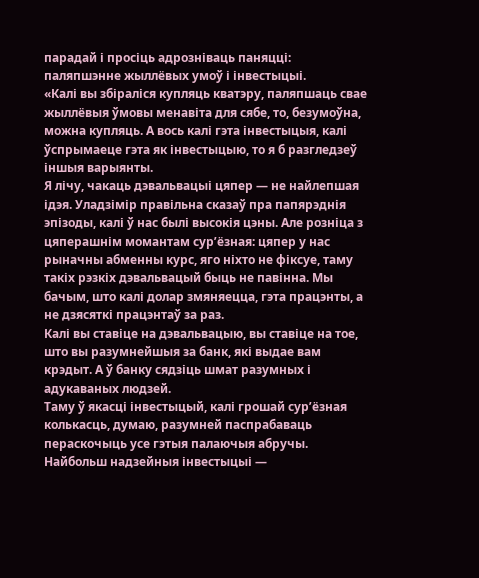парадай і просіць адрозніваць паняцці: паляпшэнне жыллёвых умоў і інвестыцыі.
«Калі вы збіраліся купляць кватэру, паляпшаць свае жыллёвыя ўмовы менавіта для сябе, то, безумоўна, можна купляць. А вось калі гэта інвестыцыя, калі ўспрымаеце гэта як інвестыцыю, то я б разгледзеў іншыя варыянты.
Я лічу, чакаць дэвальвацыі цяпер — не найлепшая ідэя. Уладзімір правільна сказаў пра папярэднія эпізоды, калі ў нас былі высокія цэны. Але розніца з цяперашнім момантам сур’ёзная: цяпер у нас рыначны абменны курс, яго ніхто не фіксуе, таму такіх рэзкіх дэвальвацый быць не павінна. Мы бачым, што калі долар змяняецца, гэта працэнты, а не дзясяткі працэнтаў за раз.
Калі вы ставіце на дэвальвацыю, вы ставіце на тое, што вы разумнейшыя за банк, які выдае вам крэдыт. А ў банку сядзіць шмат разумных і адукаваных людзей.
Таму ў якасці інвестыцый, калі грошай сур’ёзная колькасць, думаю, разумней паспрабаваць пераскочыць усе гэтыя палаючыя абручы. Найбольш надзейныя інвестыцыі —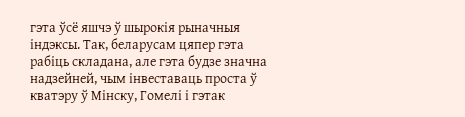гэта ўсё яшчэ ў шырокія рыначныя індэксы. Так, беларусам цяпер гэта рабіць складана, але гэта будзе значна надзейней, чым інвеставаць проста ў кватэру ў Мінску, Гомелі і гэтак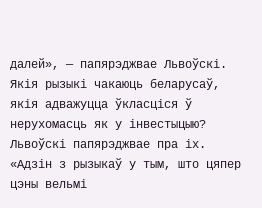далей», — папярэджвае Львоўскі.
Якія рызыкі чакаюць беларусаў, якія адважуцца ўкласціся ў нерухомасць як у інвестыцыю? Львоўскі папярэджвае пра іх.
«Адзін з рызыкаў у тым, што цяпер цэны вельмі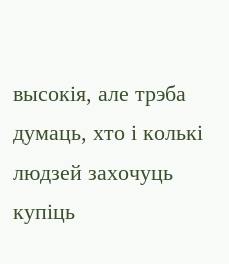высокія, але трэба думаць, хто і колькі людзей захочуць купіць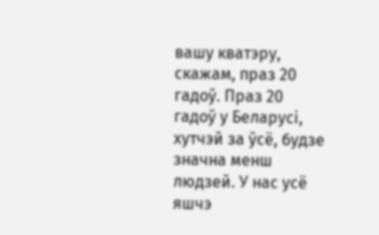вашу кватэру, скажам, праз 20 гадоў. Праз 20 гадоў у Беларусі, хутчэй за ўсё, будзе значна менш людзей. У нас усё яшчэ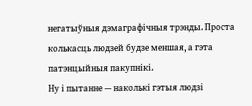негатыўныя дэмаграфічныя трэнды. Проста колькасць людзей будзе меншая, а гэта патэнцыйныя пакупнікі.
Ну і пытанне — наколькі гэтыя людзі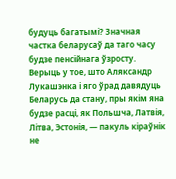будуць багатымі? Значная частка беларусаў да таго часу будзе пенсійнага ўзросту.
Верыць у тое, што Аляксандр Лукашэнка і яго ўрад давядуць Беларусь да стану, пры якім яна будзе расці, як Польшча, Латвія, Літва, Эстонія, — пакуль кіраўнік не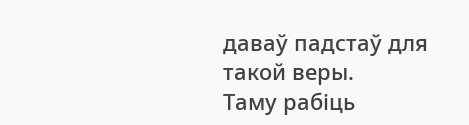даваў падстаў для такой веры.
Таму рабіць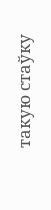такую стаўку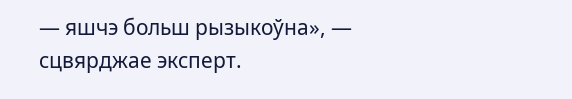— яшчэ больш рызыкоўна», — сцвярджае эксперт.